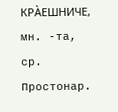КРА̀ЕШНИЧЕ, мн. -та, ср. Простонар.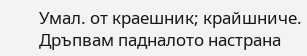Умал. от краешник; крайшниче. Дръпвам падналото настрана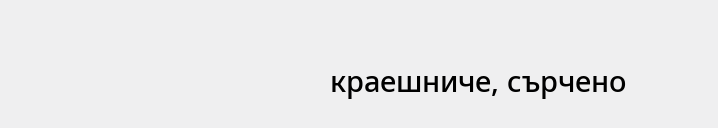краешниче, сърчено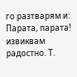го разтварям и: Парата, парата! извиквам радостно. Т.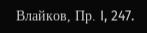Влайков, Пр. I, 247.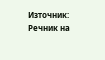Източник: Речник на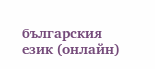българския език (онлайн)